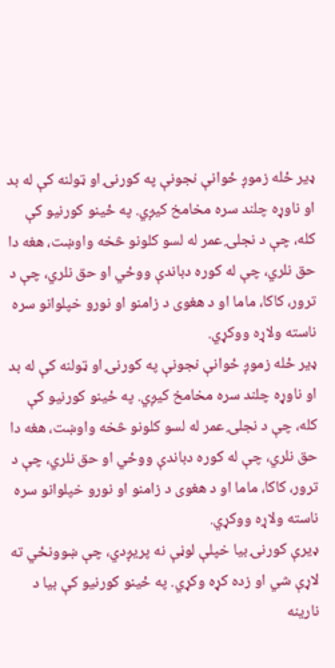ډير ځله زموږ ځوانې نجونې په كورنۍ او ټولنه كې له بد او ناوړه چلند سره مخامخ كيږي. په ځينو كورنيو كې كله، چې د نجلۍ عمر له لسو كلونو څخه واوښت، هغه دا حق نلري، چې له كوره دباندې ووځي او حق نلري، چې د ترور، كاكا، ماما او د هغوى د زامنو او نورو خپلوانو سره ناسته ولاړه ووکړي.
ډير ځله زموږ ځوانې نجونې په كورنۍ او ټولنه كې له بد او ناوړه چلند سره مخامخ كيږي. په ځينو كورنيو كې كله، چې د نجلۍ عمر له لسو كلونو څخه واوښت، هغه دا حق نلري، چې له كوره دباندې ووځي او حق نلري، چې د ترور، كاكا، ماما او د هغوى د زامنو او نورو خپلوانو سره ناسته ولاړه ووکړي.
ډيرې كورنۍ بیا خپلې لوڼې نه پريږدي، چې ښوونځي ته لاړې شي او زده كړه وكړي. په ځينو كورنيو كې بيا د نارينه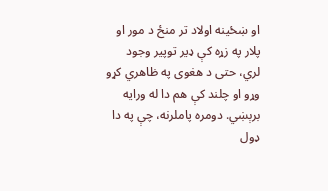او ښځينه اولاد تر منځ د مور او پلار په زړه كې ډير توپير وجود لري، حتى د هغوى په ظاهري كړو وړو او چلند كې هم دا له ورايه برېښي. دومره پاملرنه، چې په دا ډول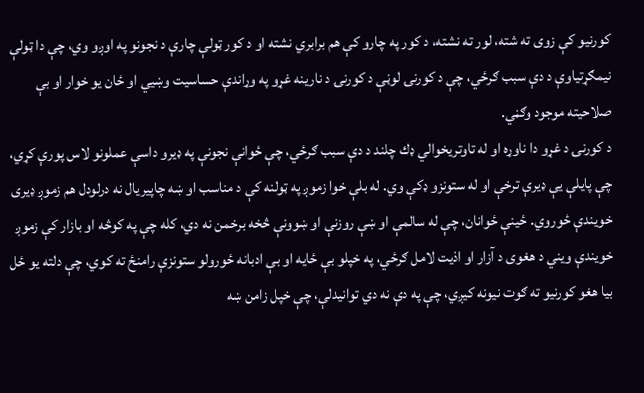كورنيو كې زوى ته شته، لور ته نشته، د كور په چارو كې هم برابري نشته او د كور ټولې چارې د نجونو په اوږو وي، چې دا ټولې نيمګړتياوې د دې سبب ګرځي، چې د كورنۍ لوڼې د كورنۍ د نارينه غړو په وړاندې حساسيت وښيي او ځان يو خوار او بې صلاحيته موجود وګڼي.
د كورنۍ د غړو دا ناوړه او له تاوتريخوالي ډك چلند د دې سبب ګرځي، چې ځوانې نجونې په ډيرو داسې عملونو لاس پورې كړي، چې پايلې يې ډيرې ترخې او له ستونزو ډكې وي. له بلې خوا زموږ په ټولنه كې د مناسب او ښه چاپيريال نه درلودل هم زموږ ډيرى خويندې ځوروي. ځينې ځوانان، چې له سالمې او ښې روزنې او ښوونې څخه برخمن نه دي، كله چې په كوڅه او بازار كې زموږ خويندې ويني د هغوى د آزار او اذيت لامل ګرځي، په خپلو بې ځايه او بې ادبانه ځورولو ستونزې رامنځ ته كوي، چې دلته يو ځل بيا هغو كورنيو ته ګوت نيونه كيږي، چې په دې نه دي توانيدلې، چې خپل زامن ښه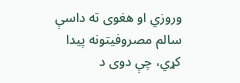وروزي او هغوى ته داسې سالم مصروفيتونه پيدا كړي، چې دوى د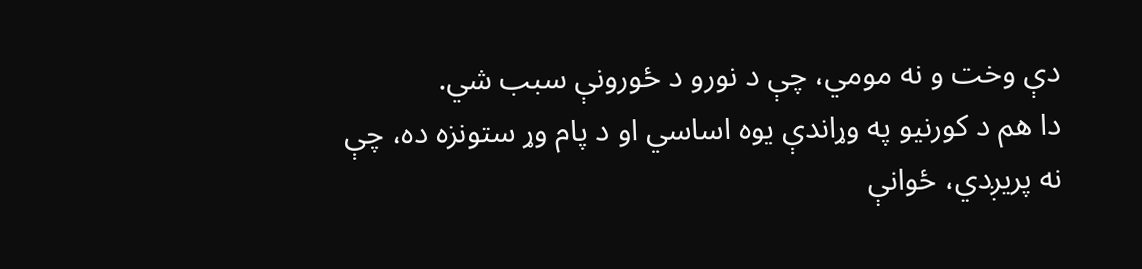دې وخت و نه مومي، چې د نورو د ځورونې سبب شي.
دا هم د كورنيو په وړاندې يوه اساسي او د پام وړ ستونزه ده، چې نه پريږدي، ځوانې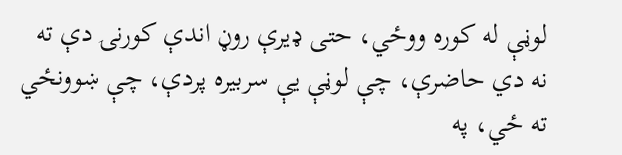لوڼې له كوره ووځي، حتى ډيرې روڼ اندې كورنۍ دې ته نه دي حاضرې، چې لوڼې يې سربيره پردې، چې ښوونځي ته ځي، په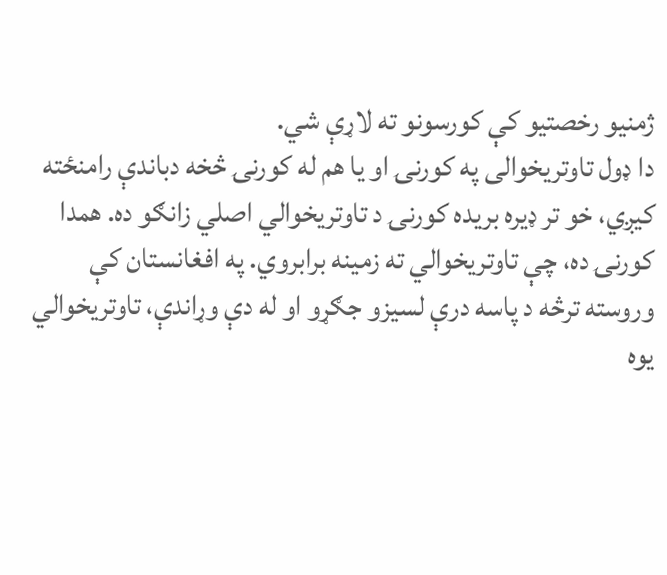ژمنيو رخصتيو كې كورسونو ته لاړې شي.
دا ډول تاوتريخوالى په كورنۍ او يا هم له كورنۍ څخه دباندې رامنځته كيږي، خو تر ډيره بريده كورنۍ د تاوتريخوالي اصلي زانګو ده. همدا كورنۍ ده، چې تاوتريخوالي ته زمينه برابروي. په افغانستان كې وروسته ترڅه د پاسه درې لسيزو جګړو او له دې وړاندې، تاوتريخوالي يوه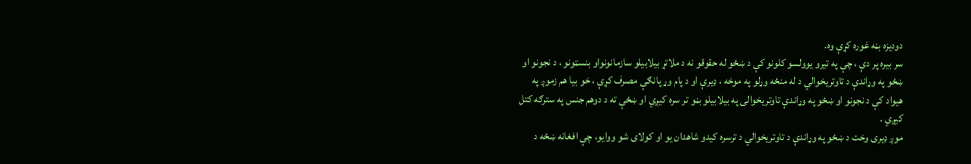دوديزه بڼه غوره كړې وه.
سر بيره پر دې ، چې په تيرو یوولسو كلونو كې د ښځو له حقوقو نه د ملاتړ بيلابيلو سازمانونواو بنسټونو ، د نجونو او ښځو په وړاندې د تاوتريخوالي د له منځه وړلو په موخه ، ډيرې او د پام وړ پانګې مصرف كړې ، خو بيا هم زموږ په هيواد كې د نجونو او ښځو په وړاندې تاوتريخوالى په بيلابيلو بڼو تر سره كيږي او ښځې ته د دوهم جنس په سترګه كتل كيږي .
موږ ډيرى وخت د ښځو په وړاندې د تاوتريخوالي د ترسره كيدو شاهدان يو او كولاى شو ووايو، چې افغانه ښځه د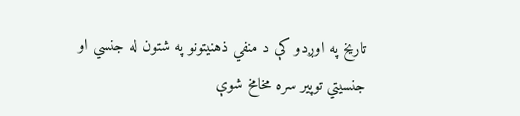تاريخ په اوږدو كې د منفي ذهنيتونو په شتون له جنسي او جنسيتي توپير سره مخامخ شوې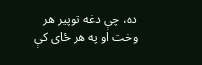ده، چې دغه توپير هر وخت او په هر ځاى كې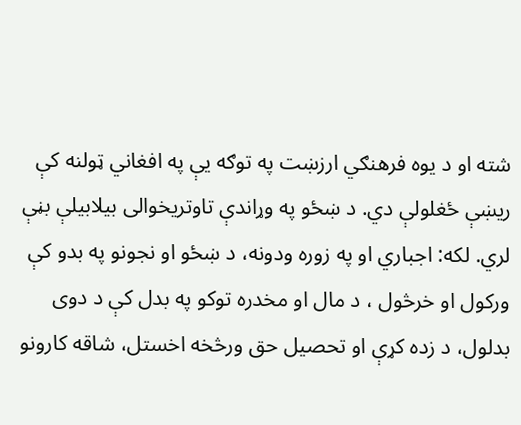شته او د يوه فرهنګي ارزښت په توګه يې په افغاني ټولنه كې ريښې ځغلولې دي. د ښځو په وړاندې تاوتريخوالى بيلابيلې بڼې لري. لكه: اجباري او په زوره ودونه، د ښځو او نجونو په بدو كې وركول او خرڅول ، د مال او مخدره توكو په بدل كې د دوى بدلول، د زده كړې او تحصيل حق ورڅخه اخستل، شاقه كارونو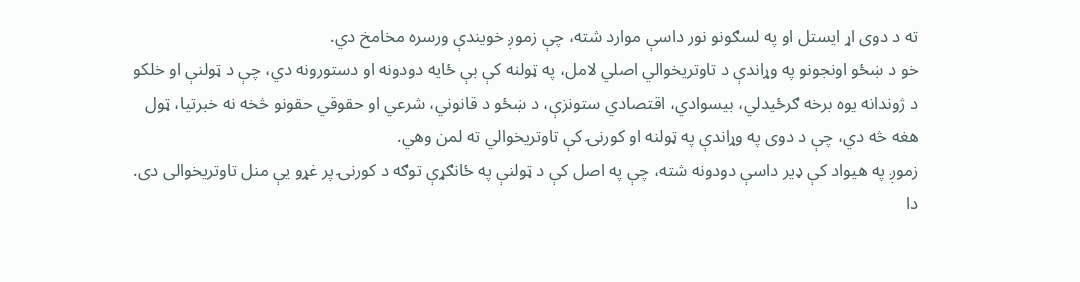ته د دوى اړ ايستل او په لسګونو نور داسې موارد شته، چې زموږ خويندې ورسره مخامخ دي.
خو د ښځو اونجونو په وړاندې د تاوتريخوالي اصلي لامل، په ټولنه كې بې ځايه دودونه او دستورونه دي، چې د ټولنې او خلكو د ژوندانه يوه برخه ګرځيدلي، بيسوادي، اقتصادي ستونزې، د ښځو د قانوني، شرعي او حقوقي حقونو څخه نه خبرتيا، ټول هغه څه دي، چې د دوى په وړاندې په ټولنه او كورنۍ كې تاوتريخوالي ته لمن وهي.
زموږ په هيواد كې ډير داسې دودونه شته، چې په اصل كې د ټولنې په ځانګړې توګه د كورنۍ پر غړو يې منل تاوتريخوالى دى.
دا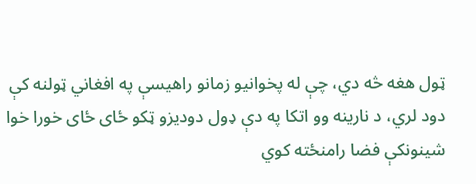ټول هغه څه دي، چې له پخوانيو زمانو راهيسې په افغاني ټولنه كې دود لري، د نارينه وو اتكا په دې ډول دودیزو ټكو ځاى ځاى خورا خوا شينونكې فضا رامنځته كوي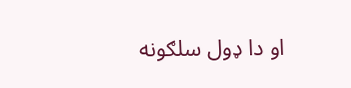او دا ډول سلګونه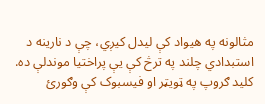مثالونه په هيواد كې ليدل كيږي، چې د نارينه د استبدادي چلند په ترڅ كې يې پراختيا موندلې ده.
کلید ګروپ په ټویټر او فیسبوک کې وګورئ